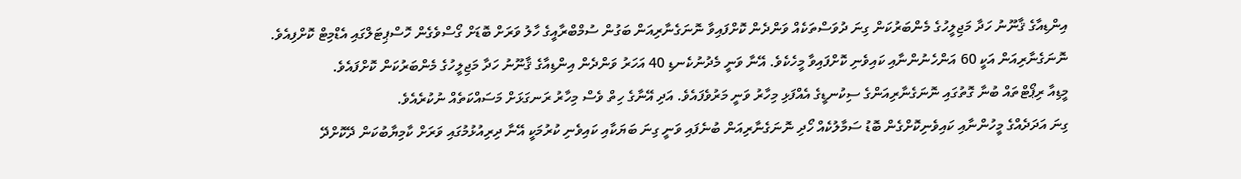އިންޑިއާގެ ޤާނޫނު ހަދާ މަޖިލީހުގެ މެންބަރުކަން ގިނަ ދުވަސްތަކެއް ވަންދެން ކޮށްފައިވާ ނޮނަގެނާރިއަން ބަގުން ސުމްބްރާއީގެ ހާލު ވަރަށް ބޮޑަށް ގޯސްވެގެން ހޮސްޕިޓަލްގައި އެޑްމިޓް ކޮށްފިއެވެ.
ނޮނަގެނާރިއަން އަކީ 60 އަންހެނުންނާއި ކައިވެނި ކޮށްފައިވާ މީހެކެވެ. އޭނާ ވަނީ މެދުނުކެނޑި 40 އަހަރު ވަންދެން އިންޑިއާގެ ޤާނޫނު ހަދާ މަޖިލީހުގެ މެންބަރުކަން ކޮށްފައެވެ.
މީޑިއާ ރިޕޯޓްތައް ބުނާ ގޮތުގައި ނޮނަގެނާރިއަންގެ ސިކުނޑީގެ އެއްފަޅި މިހާރު ވަނީ މަރުވެފައެވެ. އަދި އޭނާގެ ހިތް ވެސް މިހާރު ރަނގަޅަށް މަސައްކަތެއް ނުކުރެއެވެ.
ގިނަ އަދަދެއްގެ މީހުންނާއި ކައިވެނިކޮށްގެން ބޮޑު ސަމާލުކެއް ހޯދި ނޮނަގެނާރިއަން ބުނެފައި ވަނީ ގިނަ ބަޔަކާއި ކައިވެނި ކުރުމަކީ އޭނާ ދިރިއުޅުމުގައި ވަރަށް ކާމިޔާބުކަން ދޭކޮށްދޭ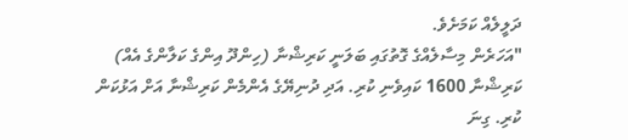ދަލީލެއް ކަމަށެވެ.
"އަހަރެން މިސާލެއްގެ ގޮތުގައި ބަލަނީ ކަރިޝްނާ (ހިންދޫ އިންގެ ކަލާންގެ އެއް) ކަރިޝްނާ 1600 ކައިވެނި ކުރި. އަދި ދުނިޔޭގެ އެންމެން ކަރިޝްނާ އަށް އަޅުކަން ކުރި. ގިނަ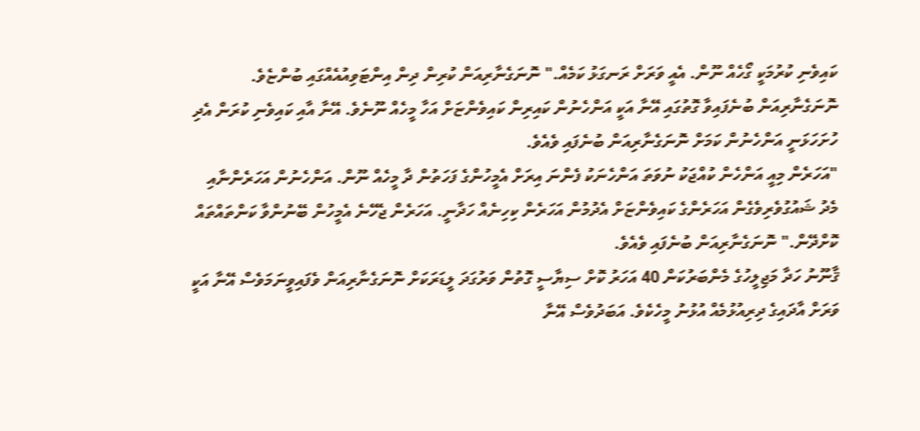ކައިވެނި ކުރުމަކީ ގޯހެއް ނޫން. އެއީ ވަރަށް ރަނގަޅު ކަމެއް." ނޮނަގެނާރިއަން ކުރިން ދިން އިންޓަވިއުއެއްގައި ބުންޏެވެ.
ނޮނަގެނާރިއަން ބުނެފައިވާ ގޮތުގައި އޭނާ އަކީ އަންހެނުން ކައިރިން ކައިވެންޏަށް އަހާ މީހެއް ނޫނެވެ. އޭނާ އާއި ކައިވެނި ކުރަން އެދި ހުށަހަޅަނީ އަންހެނުން ކަމަށް ނޮނަގެނާރިއަން ބުނެފައި ވެއެވެ.
"އަހަރެން މިއީ އަންހެން ކުއްޖަކު ނުވަތަ އަންހެނަކު ފެންނަ އިރަށް އެމީހުންގެ ފަހަތުން ދާ މީހެއް ނޫން. އަންހެނުން އަހަރެންނާއި މެދު ޝައުގުވެރިވެގެން އަހަރެންގެ ކައިވެންޏަށް އެދުމުން އަހަރެން ކިހިނެއް ހަދާނީ. އަހަރެން ޖެހޭނެ އެމީހުން ބޭނުންވާ ކަންތައްތައް ކޮށްދޭން." ނޮނަގެނާރިއަން ބުނެފައި ވެއެވެ.
ޤާނޫނު ހަދާ މަޖިލީހުގެ މެންބަރުކަން 40 އަހަރު ކޮށް ސިޔާސީ ގޮތުން ވަރުގަދަ ލީޑަރަކަށް ނޮނަގެނާރިއަން ވެފައިވީނަމަވެސް އޭނާ އަކީ ވަރަށް އާދައިގެ ދިރިއުޅުމެއް އުޅުނު މީހެކެވެ. އަބަދުވެސް އޭނާ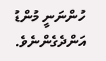ހުންނަނީ މުންޑު އަންދެގެންނެވެ.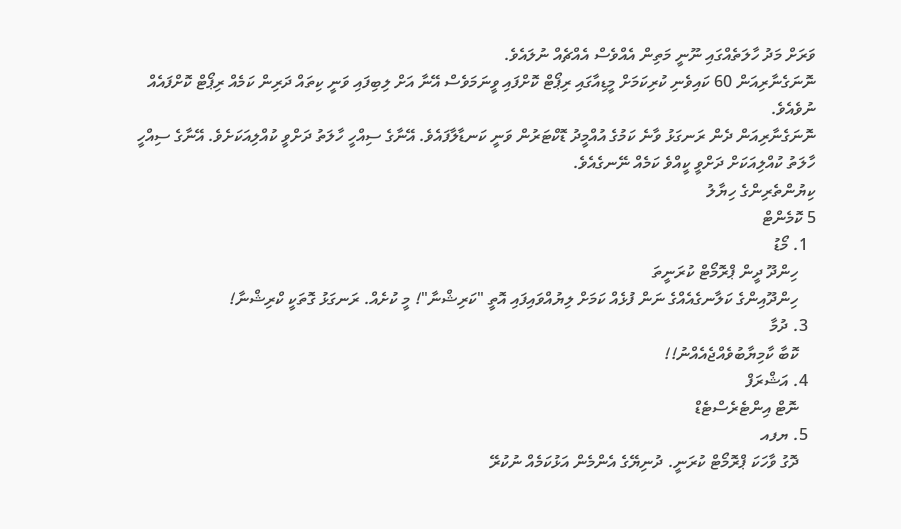ވަރަށް މަދު ހާލަތެއްގައި ނޫނީ މަތިން އެއްވެސް އެއްޗެއް ނުލައެވެ.
ނޮނަގެނާރިއަން 60 ކައިވެނި ކުރިކަމަށް މީޑިއާގައި ރިޕޯޓް ކޮށްފައި ވީނަމަވެސް އޭނާ އަށް ލިބިފައި ވަނީ ކިތައް ދަރިން ކަމެއް ރިޕޯޓް ކޮށްފައެއް ނުވެއެވެ.
ނޮނަގެނާރިއަން ދެން ރަނގަޅު ވާނެ ކަމުގެ އުއްމީދު ޑޮކްޓަރުން ވަނީ ކަނޑާލާފައެވެ. އޭނާގެ ސިއްހީ ހާލަތު ދަށްވީ ކުއްލިއަކަށެވެ. އޭނާގެ ސިއްހީ ހާލަތު ކުއްލިއަކަށް ދަށްވީ ކީއްވެ ކަމެއް ނޭނގެއެވެ.
ކިޔުންތެރިންގެ ހިޔާލު
5 ކޮމެންޓް
  1. މޯޑު
    ހިންދޫ ދީން ޕްރޮމޯޓް ކުރަނީތަ
    ހިންދޫއިންގެ ކަލާނގެއެއްގެ ނަން ފުޅެއް ކަމަށް ލިޔުއްވައިފައި އޮތީ "ކަރިޝްނާ"! މީ ކުށެއް. ރަނގަޅު ގޮތަކީ ކްރިޝްނާ!
  3. ދުމާ
    ކޮބާ ކާމިޔާބުވެއްޖެއެއްނު!!
  4. އަޝްރަފް
    ނޮޓް އިންޓެރެސްޓެޑް
  5. ޔފއ
    ދޮގު ވާހަކަ ޕްރޮމޯޓް ކުރަނީ. ދުނިޔޭގެ އެންމެން އަޅުކަމެއް ނުކުރޭ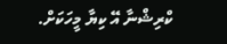ކްރިޝްނާ އޭ ކިޔާ މީހަކަށް.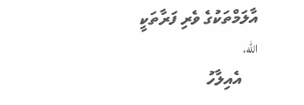އާލަމްތަކުގެ ވެރި ފަރާތަކީ الله،
    އެއިލާހު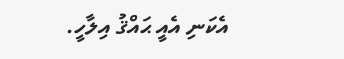އެކަނި އެއީ ޙައްޤު އިލާހީ.